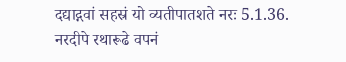दद्याद्गवां सहस्रं यो व्यतीपातशते नरः 5.1.36.
नरदीपे रथारूढे वपनं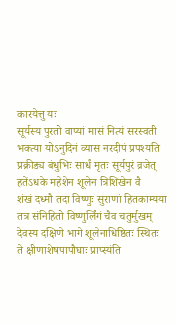कारयेत्तु यः
सूर्यस्य पुरतो वाप्यां मासं नित्यं सरस्वती
भक्त्या योऽनुदिनं व्यास नरदीपं प्रपश्यति
प्रक्रीड्य बंधुभिः सार्धं मृतः सूर्यपुरं व्रजेत्
हतेंऽधके महेशेन शूलेन त्रिशिखेन वै
शंखं दध्मौ तदा विष्णुः सुराणां हितकाम्यया
तत्र संनिहितो विष्णुर्लिंगं चैव चतुर्मुखम्
देवस्य दक्षिणे भागे शूलेनाधिष्ठितः स्थितः
ते क्षीणाशेषपापौघाः प्राप्स्यंति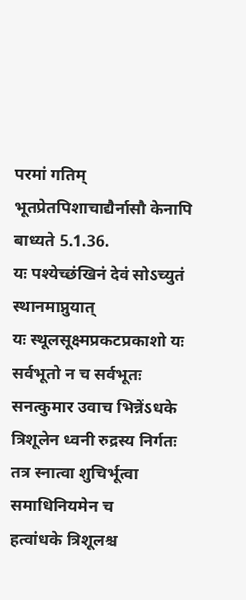परमां गतिम्
भूतप्रेतपिशाचाद्यैर्नासौ केनापि बाध्यते 5.1.36.
यः पश्येच्छंखिनं देवं सोऽच्युतं स्थानमाप्नुयात्
यः स्थूलसूक्ष्मप्रकटप्रकाशो यः सर्वभूतो न च सर्वभूतः
सनत्कुमार उवाच भिन्नेंऽधके त्रिशूलेन ध्वनी रुद्रस्य निर्गतः
तत्र स्नात्वा शुचिर्भूत्वा समाधिनियमेन च
हत्वांधके त्रिशूलश्च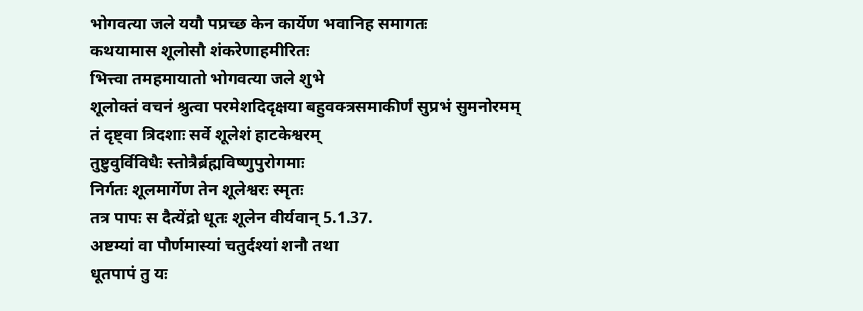भोगवत्या जले ययौ पप्रच्छ केन कार्येण भवानिह समागतः
कथयामास शूलोसौ शंकरेणाहमीरितः
भित्त्वा तमहमायातो भोगवत्या जले शुभे
शूलोक्तं वचनं श्रुत्वा परमेशदिदृक्षया बहुवक्त्रसमाकीर्णं सुप्रभं सुमनोरमम्
तं दृष्ट्वा त्रिदशाः सर्वे शूलेशं हाटकेश्वरम्
तुष्टुवुर्विविधैः स्तोत्रैर्ब्रह्मविष्णुपुरोगमाः
निर्गतः शूलमार्गेण तेन शूलेश्वरः स्मृतः
तत्र पापः स दैत्येंद्रो धूतः शूलेन वीर्यवान् 5.1.37.
अष्टम्यां वा पौर्णमास्यां चतुर्दश्यां शनौ तथा
धूतपापं तु यः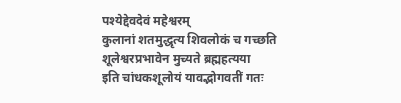पश्येद्देवदेवं महेश्वरम्
कुलानां शतमुद्धृत्य शिवलोकं च गच्छति
शूलेश्वरप्रभावेन मुच्यते ब्रह्महत्यया
इति चांधकशूलोयं यावद्भोगवतीं गतः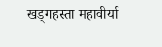खड्गहस्ता महावीर्या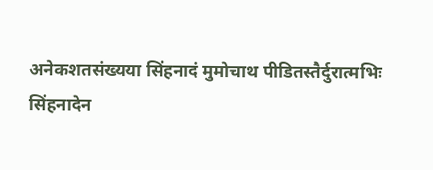अनेकशतसंख्यया सिंहनादं मुमोचाथ पीडितस्तैर्दुरात्मभिः
सिंहनादेन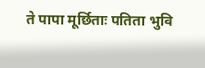ते पापा मूर्छिताः पतिता भुवि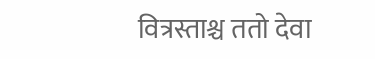वित्रस्ताश्च ततो देवा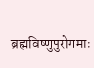ब्रह्मविष्णुपुरोगमाः